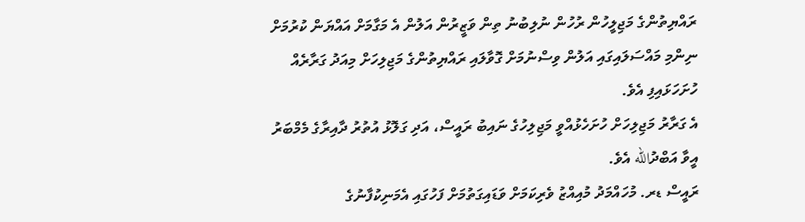ރައްޔިތުންގެ މަޖިލީހުން ރުހުން ނުލިބުނު ތިން ވަޒީރުން އަލުން އެ މަގާމަށް އައްޔަން ކުރުމަށް ނިންމި މައްސަލައިގައި އަލުން ވިސްނުމަށް ގޮވާލައި ރައްޔިތުންގެ މަޖިލިހަށް މިއަދު ގަރާރެއް ހުށަހަޅައިފި އެވެ.
އެ ގަރާރު މަޖިލިހަށް ހުށަހެޅުއްވީ މަޖިލިހުގެ ނައިބު ރައީސް، އަދި ގަލޮޅު އުތުރު ދާއިރާގެ މެމްބަރު އީވާ އަބްދުالله އެވެ.
ރައީސް ޑރ. މުހައްމަދު މުއިއްޒު ވެރިކަމަށް ވަޑައިގަތުމަށް ފަހުގައި އެމަނިކުފާނުގެ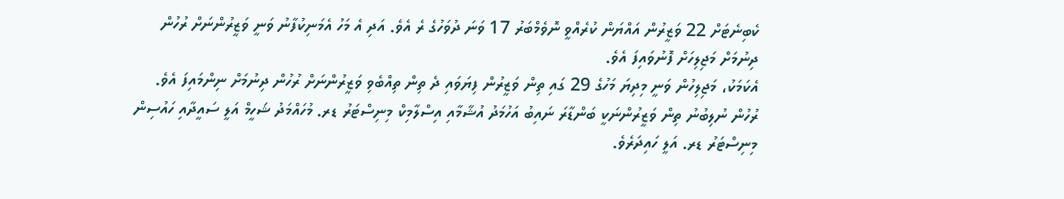ކެބިނެޓަށް 22 ވަޒީރުން އައްޔަން ކުރެއްވީ ނޮވެމްބަރު 17 ވަނަ ދުވަހުގެ ރެ އެވެ. އަދި އެ މަހު އެމަނިކުފާނު ވަނީ ވަޒީރުންނަށް ރުހުން ދިނުމަށް މަޖިލިހަށް ފޮނުވައިފަ އެވެ.
އެކަމަކު، މަޖިލިހުން ވަނީ މިދިޔަ މަހުގެ 29 ގައި ތިން ވަޒީރުން ފިޔަވައި ދެ ތިން ތިއްބެވި ވަޒީރުންނަށް ރުހުން ދިނުމަށް ނިންމައިފަ އެވެ. ރުހުން ނުލިބުނު ތިން ވަޒީރުންނަކީ ބަންޑާރަ ނައިބު އަހުމަދު އުޝާމާއި އިސްލާމިކް މިނިސްޓަރު ޑރ. މުހައްމަދު ޝަހީމް އަލީ ސައީދާއި ހައުސިން މިނިސްޓަރު ޑރ. އަލީ ހައިދަރެވެ.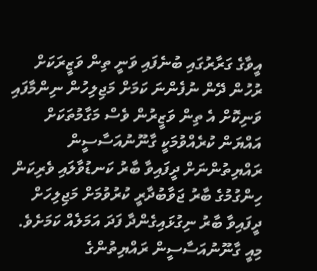އީވާގެ ގަރާރުގައި ބުނެފައި ވަނީ ތިން ވަޒީރަކަށް ރުހުން ދޭން ނުފެންނަ ކަމަށް މަޖިލިހުން ނިންމާފައި ވަނިކޮށް އެ ތިން ވަޒީރުން ވެސް މަގާމުތަކަށް އައްޔަން ކުރެއްވުމަކީ ގާނޫނުއަސާސީން ރައްޔިތުންނަށް ދީފައިވާ ބާރު ކަނޑުވާލައި ވެރިކަން ހިންގުމުގެ ބާރު ޖަވާބުދާރީ ކުރުވުމަށް މަޖިލިހަށް ދީފައިވާ ބާރު ނިގުޅައިގެންދާ ފަދަ އަމަލެއް ކަމަށެވެ.
މިއީ ގާނޫނުއަސާސީން ރައްޔިތުންގެ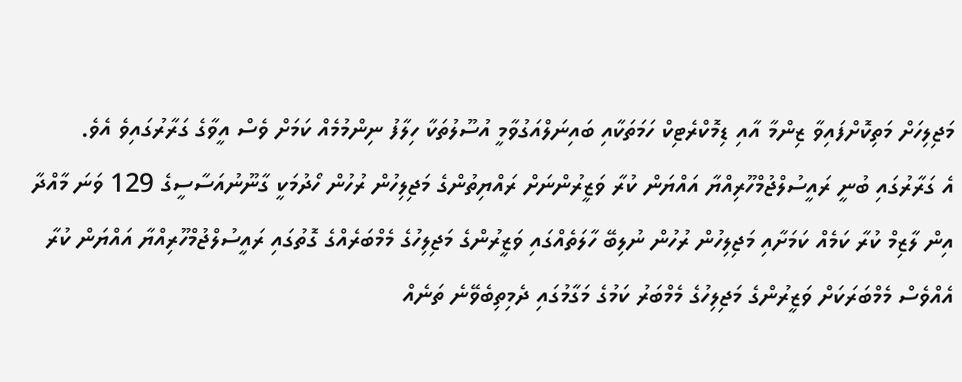މަޖިލިހަށް މަތިކޮށްފައިވާ ޒިންމާ އާއި ޑިމޮކްރެޓިކް ހަމަތަކާއި ބައިނަލްއަގުވާމީ އުސޫލުތަކާ ހިލާފު ނިންމުމެއް ކަމަށް ވެސް އީވާގެ ގަރާރުގައިވެ އެވެ.
އެ ގަރާރުގައި ބުނީ ރައީސުލްޖުމްހޫރިއްޔާ އައްޔަން ކުރާ ވަޒީރުންނަށް ރައްޔިތުންގެ މަޖިލިހުން ރުހުން ހޯދުމަކީ ގާނޫނުއަސާސީގެ 129 ވަނަ މާއްދާ އިން ލާޒިމް ކުރާ ކަމެއް ކަމަށާއި މަޖިލިހުން ރުހުން ނުލިބޭ ހާލަތެއްގައި ވަޒީރުންގެ މަޖިލިހުގެ މެމްބަރެއްގެ ގޮތުގައި ރައީސުލްޖުމްހޫރިއްޔާ އައްޔަން ކުރާ އެއްވެސް މެމްބަރަކަށް ވަޒީރުންގެ މަޖިލިހުގެ މެމްބަރު ކަމުގެ މަގާމުގައި ދެމިތިބެވޭނެ ތަނެއް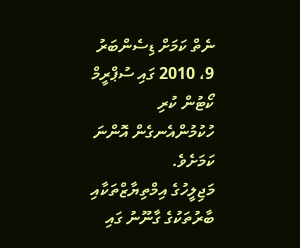ނެތް ކަމަށް ޑިސެންބަރު 9، 2010 ގައި ސުޕްރީމް ކޯޓުން ކުރި ހުކުމުންއެނގެން އޮންނަ ކަމަށެވެ.
މަޖިލީހުގެ އިމްތިޔާޒްތަކާއި ބާރުތަކުގެ ގާނޫނު ގައި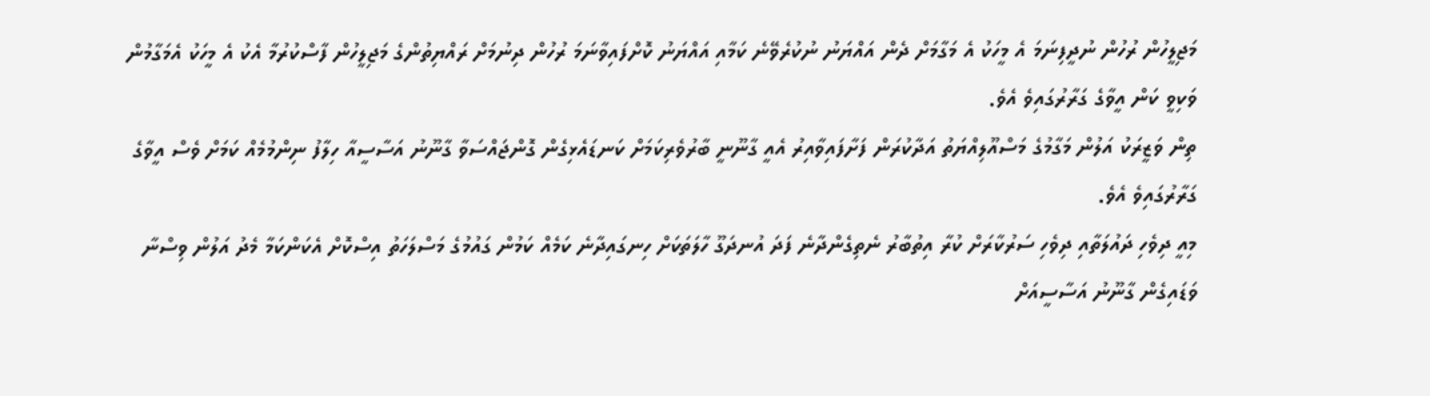މަޖިލީހުން ރުހުން ނުދީފިނަމަ އެ މީހަކު އެ މަގާމަށް ދެން އައްޔަނު ނުކުރެވޭނެ ކަމާއި އައްޔަނު ކޮށްފައިވާނަމަ ރުހުން ދިނުމަށް ރައްޔިތުންގެ މަޖިލީހުން ފާސްކުރުމާ އެކު އެ މީހަކު އެމަގާމުން ވަކިވީ ކަން އީވާގެ ގަރާރުގައިވެ އެވެ.
ތިން ވަޒީރަކު އަލުން މަގާމުގެ މަސްއޫލިއްޔަތު އަދާކުރަން ފަށާފައިވާއިރު އެއީ ގާނޫނީ ބާރުވެރިކަމަށް ކަނޑައެޅިގެން ގޮންޖައްސަވާ ގާނޫނު އަސާސީއާ ހިލާފު ނިންމުމެއް ކަމަށް ވެސް އީވާގެ ގަރާރުގައިވެ އެވެ.
މިއީ ދިވެހި ދައުލަތާއި ދިވެހި ސަރުކާރަށް ކުރާ އިތުބާރު ނެތިގެންދާނެ ފަދަ އުނދަގޫ ހާލަތަކަށް ހިނގައިދާނެ ކަމެއް ކަމުން ގައުމުގެ މަސްލަހަތު އިސްކޮށް އެކަންކަމާ މެދު އަލުން ވިސްނާ ވަޑައިގެން ގާނޫނު އަސާސީއަށް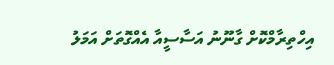އިހްތިރާމްކޮށް ގާނޫނު އަސާސީއާ އެއްގޮތަށް އަމަލު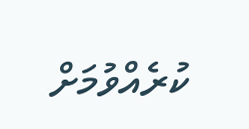ކުރެއްވުމަށް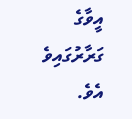އީވާގެ ގަރާރުގައިވެ އެވެ.